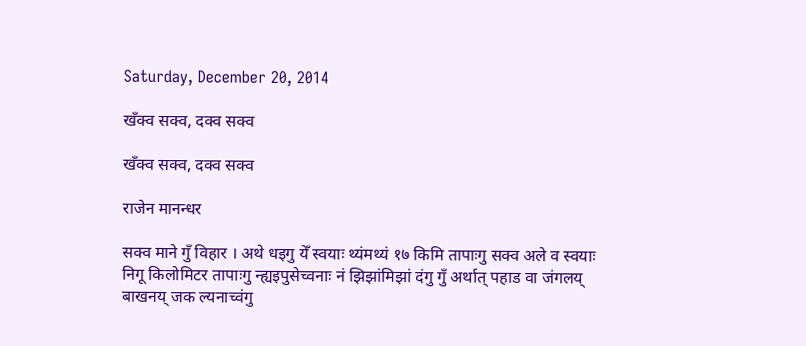Saturday, December 20, 2014

खँक्व सक्व, दक्व सक्व

खँक्व सक्व, दक्व सक्व

राजेन मानन्धर

सक्व माने गुँ विहार । अथे धइगु येँ स्वयाः थ्यंमथ्यं १७ किमि तापाःगु सक्व अले व स्वयाः निगू किलोमिटर तापाःगु न्ह्यइपुसेच्वनाः नं झिझांमिझां दंगु गुँ अर्थात् पहाड वा जंगलय् बाखनय् जक ल्यनाच्वंगु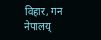विहार, गन नेपालय्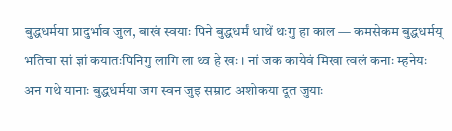बुद्धधर्मया प्रादुर्भाव जुल, बाखं स्वयाः पिने बुद्धधर्मं धाथें थःगु हा काल — कमसेकम बुद्धधर्मय् भतिचा सां ज्ञां कयातःपिनिगु लागि ला थ्व हे खः । नां जक कायेवं मिखा त्वलं कनाः म्हनेयः अन गथे यानाः बुद्धधर्मया जग स्वन जुइ सम्राट अशोकया दूत जुयाः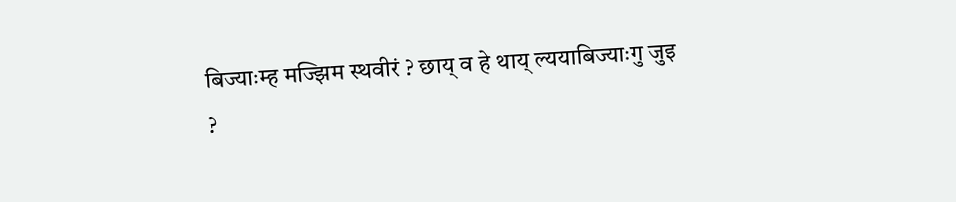बिज्याःम्ह मज्झिम स्थवीरं ? छाय् व हे थाय् ल्ययाबिज्याःगु जुइ ?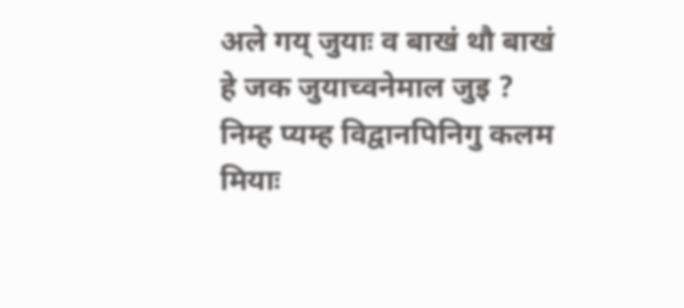अले गय् जुयाः व बाखं थौ बाखं हे जक जुयाच्वनेमाल जुइ ? निम्ह प्यम्ह विद्वानपिनिगु कलम मियाः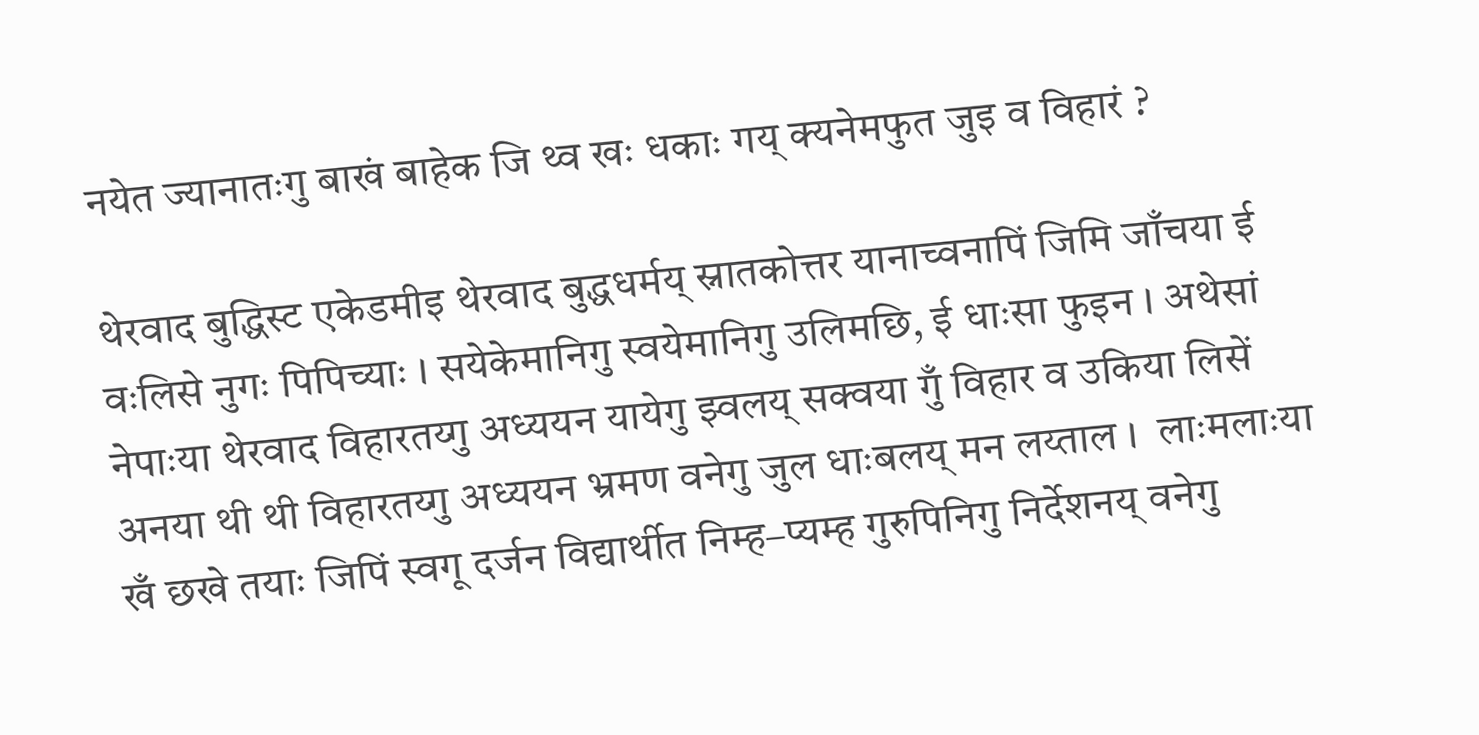नयेत ज्यानातःगु बाखं बाहेक जि थ्व खः धकाः गय् क्यनेमफुत जुइ व विहारं ?

थेरवाद बुद्धिस्ट एकेडमीइ थेरवाद बुद्धधर्मय् स्नातकोत्तर यानाच्वनापिं जिमि जाँचया ई वःलिसे नुगः पिपिच्याः । सयेकेमानिगु स्वयेमानिगु उलिमछि, ई धाःसा फुइन । अथेसां नेपाःया थेरवाद विहारतय्गु अध्ययन यायेगु झ्वलय् सक्वया गुँ विहार व उकिया लिसें अनया थी थी विहारतय्गु अध्ययन भ्रमण वनेगु जुल धाःबलय् मन लय्ताल ।  लाःमलाःया खँ छखे तयाः जिपिं स्वगू दर्जन विद्यार्थीत निम्ह–प्यम्ह गुरुपिनिगु निर्देशनय् वनेगु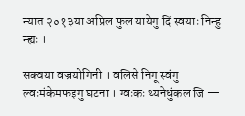न्यात २०१३या अप्रिल फुल यायेगु दिं स्वयाः निन्हु न्ह्यः ।

सक्वया वज्रयोगिनी । वलिसे निगू स्वंगु ल्वःमंकेमफइगु घटना । ग्वःकः थ्यनेधुंकल जि —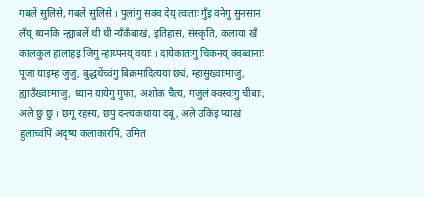गबलें सुलिसे, गबलें सुलिसे । पुलांगु सक्व देय् त्वःताः गुँइ वनेगु सुनसान लँय् थ्यनकि न्ह्याबलें थी थी न्यँकँबाखं, इतिहास, संस्कृति, कलाया खँ कालकुल हालाहइ जिगु न्हाय्पनय् वयाः । दायेकातःगु चिकनय् क्वब्वानाः पूजा याइम्ह जुजु, बुद्धथेंच्वंगु बिक्रमादित्यया छ्यं, म्हासुख्वाःमाजु, ह्याउँख्वाःमाजु, ध्यान यायेगु गुफा, अशोक चैत्य, गजुलं क्वस्वःगु चीबाः, अले छु छु । छगू रहस्य, छपु दन्त्यकथाया दबू, अले उकिइ प्याखं हुलाच्वंपिं अदृष्य कलाकारपिं, उमित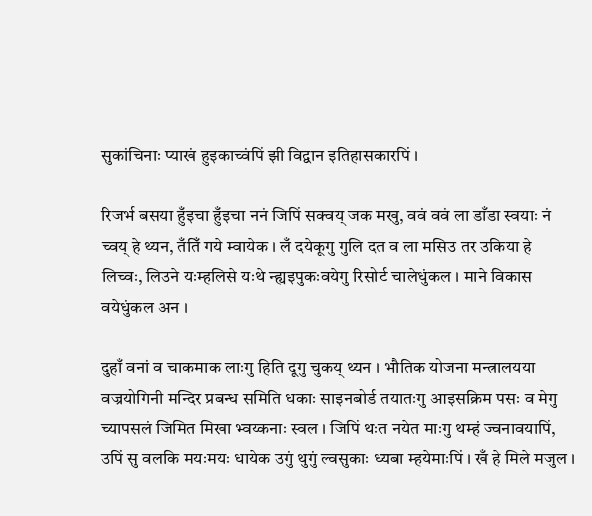सुकांचिनाः प्याखं हुइकाच्वंपिं झी विद्वान इतिहासकारपिं ।

रिजर्भ बसया हुँइचा हुँइचा ननं जिपिं सक्वय् जक मखु, ववं ववं ला डाँडा स्वयाः नं च्वय् हे थ्यन, तँतिँ गये म्वायेक । लँ दयेकूगु गुलि दत व ला मसिउ तर उकिया हे लिच्वः, लिउने यःम्हलिसे यःथे न्ह्यइपुकःवयेगु रिसोर्ट चालेधुंकल । माने विकास वयेधुंकल अन ।

दुहाँ वनां व चाकमाक लाःगु हिति दूगु चुकय् थ्यन । भौतिक योजना मन्त्रालयया वज्रयोगिनी मन्दिर प्रबन्ध समिति धकाः साइनबोर्ड तयातःगु आइसक्रिम पसः व मेगु च्यापसलं जिमित मिखा भ्वय्कनाः स्वल । जिपिं थःत नयेत माःगु थम्हं ज्वनावयापिं, उपिं सु वलकि मयःमयः धायेक उगुं थुगुं ल्वसुकाः ध्यबा म्हयेमाःपिं । खँ हे मिले मजुल ।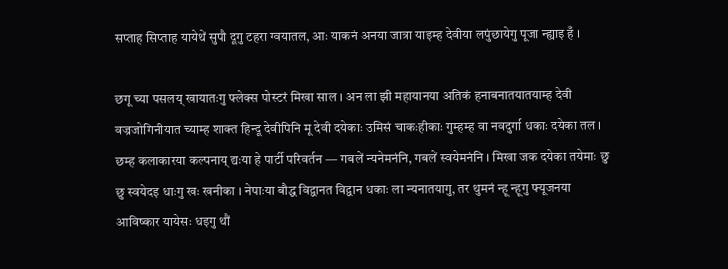सप्ताह सिप्ताह यायेथें सुपौ दूगु टहरा ग्वयातल, आः याकनं अनया जात्रा याइम्ह देवीया लपुंछायेगु पूजा न्ह्याइ हँ ।

छगू च्या पसलय् खायातःगु फ्लेक्स पोस्टरं मिखा साल । अन ला झी महायानया अतिकं हनाबनातयातयाम्ह देवी वज्रजोगिनीयात च्याम्ह शाक्त हिन्दू देवीपिनि मू देवी दयेकाः उमिसं चाकःहीकाः गुम्हम्ह वा नवदुर्गा धकाः दयेका तल । छम्ह कलाकारया कल्पनाय् द्यःया हे पार्टी परिवर्तन — गबलें न्यनेमनंनि, गबलें स्वयेमनंनि । मिखा जक दयेका तयेमाः छु छु स्वयेदइ धाःगु खः खनीका । नेपाःया बौद्ध विद्वानत विद्वान धकाः ला न्यनातयागु, तर थुमनं न्हू न्हूगु फ्यूजनया आविष्कार यायेसः धइगु थौं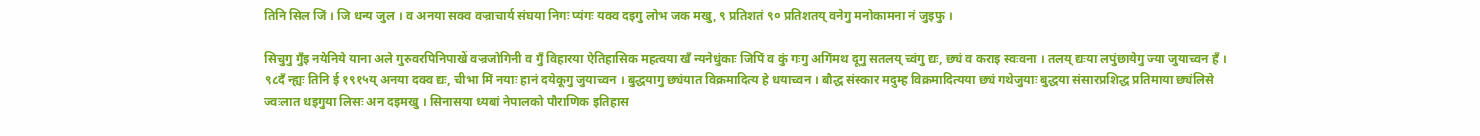तिनि सिल जिं । जि धन्य जुल । व अनया सक्व वज्राचार्य संघया निगः प्यंगः यक्व दइगु लोभ जक मखु, ९ प्रतिशतं ९० प्रतिशतय् वनेगु मनोकामना नं जुइफु ।

सिचुगु गुँइ नयेनिये याना अले गुरुवरपिनिपाखें वज्रजोगिनी व गुँ विहारया ऐतिहासिक महत्वया खँ न्यनेधुंकाः जिपिं व कुं गःगु अगिंमथ दूगु सतलय् च्वंगु द्यः, छ्यं व कराइ स्वःवना । तलय् द्यःया लपुंछायेगु ज्या जुयाच्वन हँ । ९८दँ न्ह्यः तिनि ई १९१५य् अनया दक्व द्यः, चीभा मिं नयाः हानं दयेकूगु जुयाच्वन । बुद्धयागु छ्यंयात विक्रमादित्य हे धयाच्वन । बौद्ध संस्कार मदुम्ह विक्रमादित्यया छ्यं गथेजुयाः बुद्धया संसारप्रशिद्ध प्रतिमाया छ्यंलिसे ज्वःलात धइगुया लिसः अन दइमखु । सिनासया ध्यबां नेपालको पौराणिक इतिहास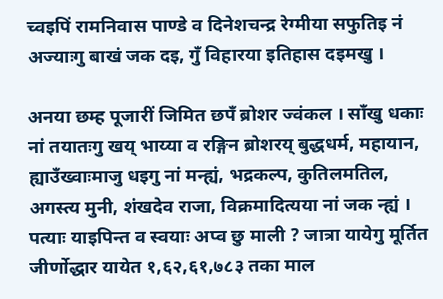च्वइपिं रामनिवास पाण्डे व दिनेशचन्द्र रेग्मीया सफुतिइ नं अज्याःगु बाखं जक दइ, गुँ विहारया इतिहास दइमखु ।

अनया छम्ह पूजारीं जिमित छपँ ब्रोशर ज्वंकल । साँखु धकाः नां तयातःगु खय् भाय्या व रङ्गिन ब्रोशरय् बुद्धधर्म, महायान, ह्याउँख्वाःमाजु धइगु नां मन्ह्यं, भद्रकल्प, कुतिलमतिल, अगस्त्य मुनी, शंखदेव राजा, विक्रमादित्यया नां जक न्ह्यं । पत्याः याइपिन्त व स्वयाः अप्व छु माली ? जात्रा यायेगु मूर्तित जीर्णोद्धार यायेत १,६२,६१,७८३ तका माल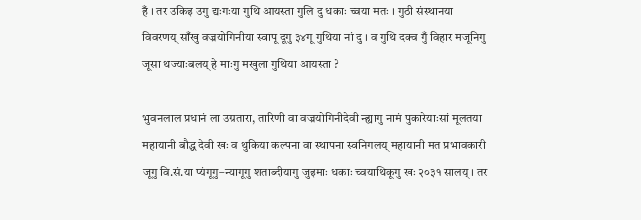हँ । तर उकिइ उगु द्यःगःया गुथि आयस्ता गुलि दु धकाः च्वया मतः । गुठी संस्थानया विवरणय् साँखु वज्रयोगिनीया स्वापू दूगु ३४गू गुथिया नां दु । व गुथि दक्व गुँ विहार मजूनिगु जूसा थज्याःबलय् हे माःगु मखुला गुथिया आयस्ता ?

भुवनलाल प्रधानं ला उग्रतारा, तारिणी वा वज्रयोगिनीदेवी न्ह्यागु नामं पुकारेयाःसां मूलतया महायानी बौद्ध देवी खः व थुकिया कल्पना वा स्थापना स्वनिगलय् महायानी मत प्रभावकारी जूगु वि.सं.या प्यंगूगु–न्यागूगु शताब्दीयागु जुइमाः धकाः च्वयाथिकूगु खः २०३१ सालय् । तर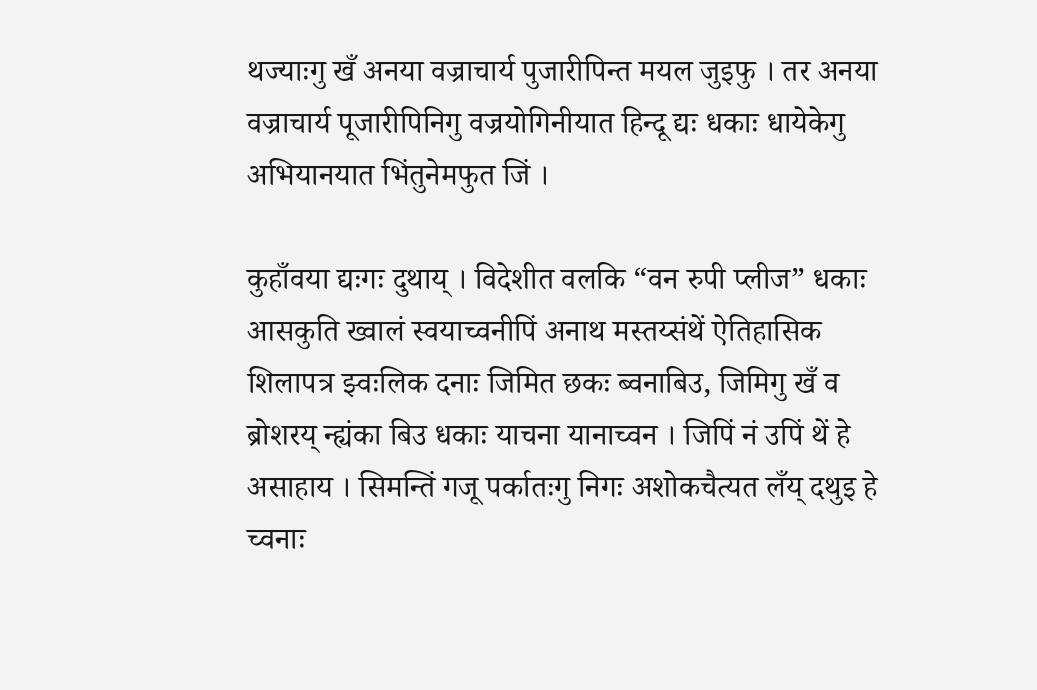थज्याःगु खँ अनया वज्राचार्य पुजारीपिन्त मयल जुइफु । तर अनया वज्राचार्य पूजारीपिनिगु वज्रयोगिनीयात हिन्दू द्यः धकाः धायेकेगु अभियानयात भिंतुनेमफुत जिं ।

कुहाँवया द्यःगः दुथाय् । विदेशीत वलकि “वन रुपी प्लीज” धकाः आसकुति ख्वालं स्वयाच्वनीपिं अनाथ मस्तय्संथें ऐतिहासिक शिलापत्र झ्वःलिक दनाः जिमित छकः ब्वनाबिउ, जिमिगु खँ व ब्रोशरय् न्ह्यंका बिउ धकाः याचना यानाच्वन । जिपिं नं उपिं थें हे असाहाय । सिमन्तिं गजू पर्कातःगु निगः अशोकचैत्यत लँय् दथुइ हे च्वनाः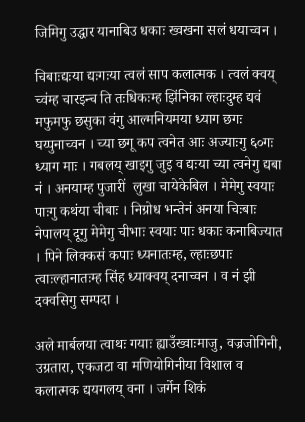जिमिगु उद्धार यानाबिउ धकाः ख्वखना सलं धयाच्वन ।

चिबाःद्यःया द्यःगःया त्वलं साप कलात्मक । त्वलं क्वय् च्वंम्ह चारइन्च ति तःधिकःम्ह झिंनिका ल्हाःदुम्ह द्यवं मफुमफु छसुका वंगु आल्मनियमया ध्याग छगः घय्पुनाच्वन । च्या छगू कप त्वनेत आः अज्याःगु ६०गः ध्याग माः । गबलय् खाइगु जुइ व द्यःया च्या त्वनेगु द्यबा नं । अनयाम्ह पुजारीं  लुखा चायेकेबिल । मेमेगु स्वयाः पाःगु कथंया चीबाः । निग्रोध भन्तेनं अनया चिःबाः नेपालय् दूगु मेमेगु चीभाः स्वयाः पाः धकाः कनाबिज्यात । पिने लिक्कसं कपाः ध्यनातःम्ह, ल्हाःछपाः त्वाःल्हानातःम्ह सिंह ध्याक्वय् दनाच्वन । व नं झी दक्वसिगु सम्पदा ।

अले मार्बलया त्वाथः गयाः ह्याउँख्वाःमाजु, वज्रजोगिनी, उग्रतारा, एकजटा वा मणियोगिनीया विशाल व कलात्मक द्ययगलय् वना । जर्गेन शिकं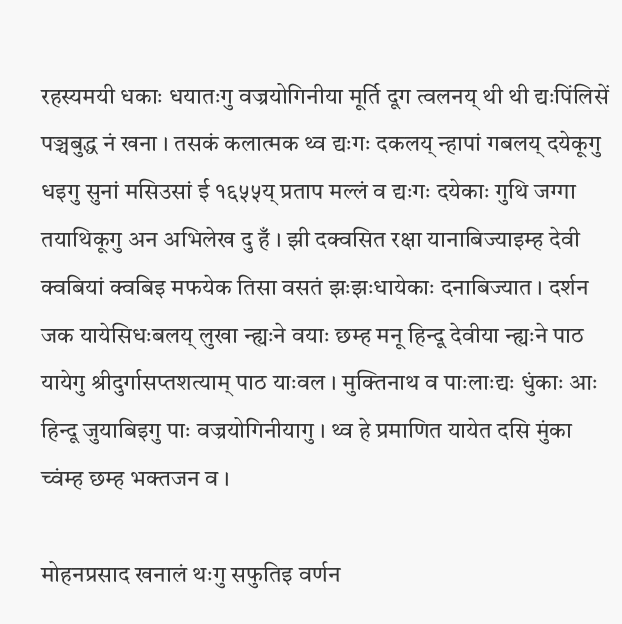रहस्यमयी धकाः धयातःगु वज्रयोगिनीया मूर्ति दूग त्वलनय् थी थी द्यःपिंलिसें पञ्चबुद्ध नं खना । तसकं कलात्मक थ्व द्यःगः दकलय् न्हापां गबलय् दयेकूगु धइगु सुनां मसिउसां ई १६५५य् प्रताप मल्लं व द्यःगः दयेकाः गुथि जग्गा तयाथिकूगु अन अभिलेख दु हँ । झी दक्वसित रक्षा यानाबिज्याइम्ह देवी क्वबियां क्वबिइ मफयेक तिसा वसतं झःझःधायेकाः दनाबिज्यात । दर्शन जक यायेसिधःबलय् लुखा न्ह्यःने वयाः छम्ह मनू हिन्दू देवीया न्ह्यःने पाठ यायेगु श्रीदुर्गासप्तशत्याम् पाठ याःवल । मुक्तिनाथ व पाःलाःद्यः धुंकाः आः हिन्दू जुयाबिइगु पाः वज्रयोगिनीयागु । थ्व हे प्रमाणित यायेत दसि मुंका च्वंम्ह छम्ह भक्तजन व ।

मोहनप्रसाद खनालं थःगु सफुतिइ वर्णन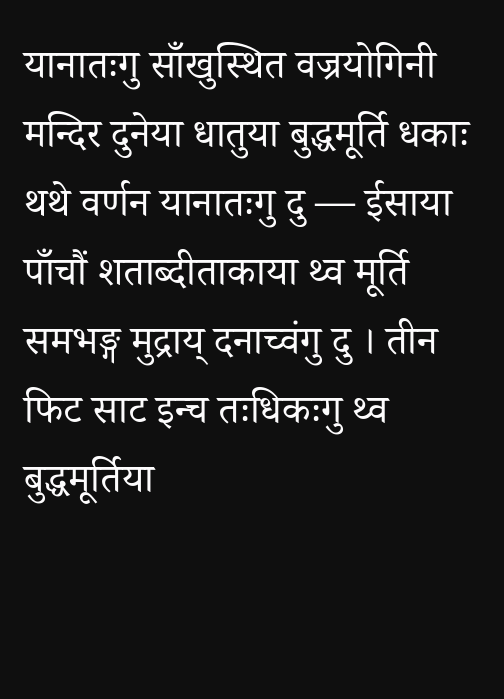यानातःगु साँखुस्थित वज्रयोगिनी मन्दिर दुनेया धातुया बुद्धमूर्ति धकाः थथे वर्णन यानातःगु दु — ईसाया पाँचौं शताब्दीताकाया थ्व मूर्ति समभङ्ग मुद्राय् दनाच्वंगु दु । तीन फिट साट इन्च तःधिकःगु थ्व बुद्धमूर्तिया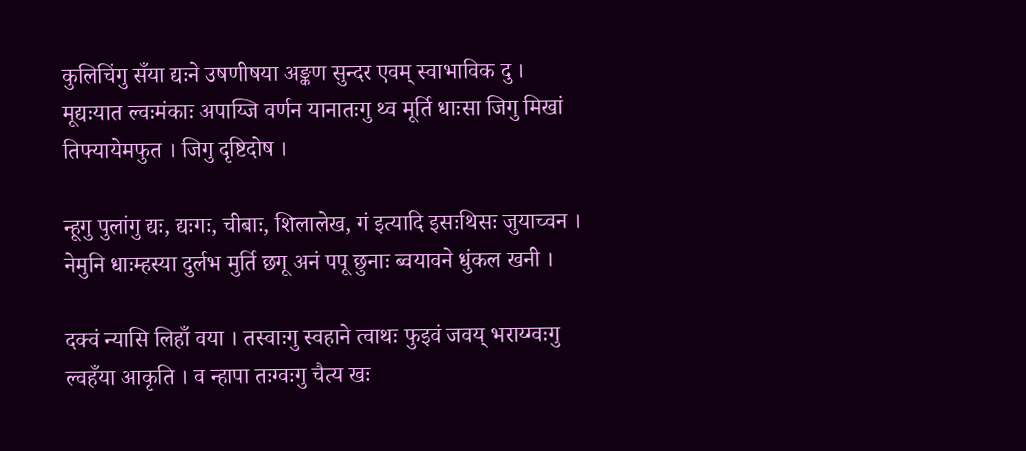कुलिचिंगु सँया द्यःने उषणीषया अङ्कण सुन्दर एवम् स्वाभाविक दु । मूद्यःयात ल्वःमंकाः अपाय्जि वर्णन यानातःगु थ्व मूर्ति धाःसा जिगु मिखां तिफ्यायेमफुत । जिगु दृष्टिदोष ।

न्हूगु पुलांगु द्यः, द्यःगः, चीबाः, शिलालेख, गं इत्यादि इसःथिसः जुयाच्वन । नेमुनि धाःम्हस्या दुर्लभ मुर्ति छगू अनं पपू छुनाः ब्वयावने धुंकल खनी ।

दक्वं न्यासि लिहाँ वया । तस्वाःगु स्वहाने त्वाथः फुइवं जवय् भराय्ग्वःगु ल्वहँया आकृति । व न्हापा तःग्वःगु चैत्य खः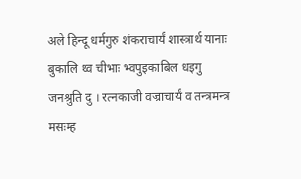अले हिन्दू धर्मगुरु शंकराचार्यं शास्त्रार्थ यानाः बुकालि थ्व चीभाः भ्वपुइकाबिल धइगु जनश्रुति दु । रत्नकाजी वज्राचार्यं व तन्त्रमन्त्र मसःम्ह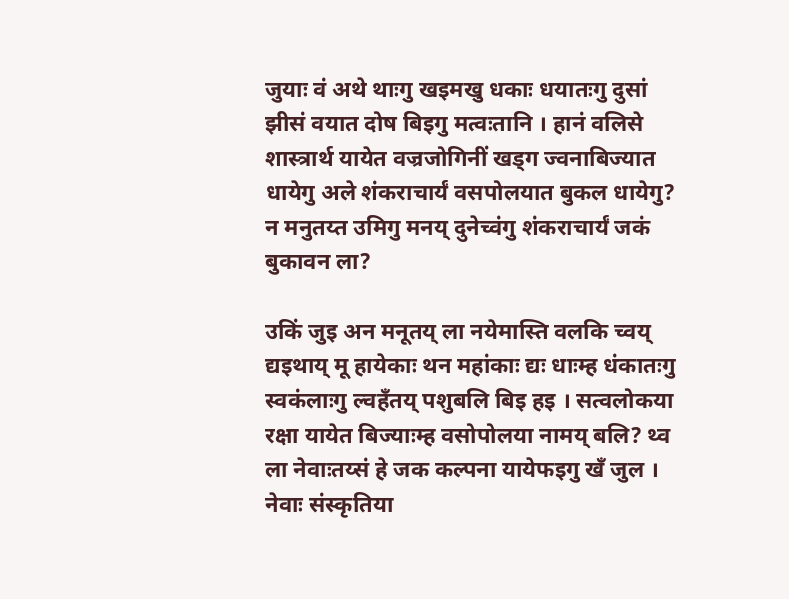जुयाः वं अथे थाःगु खइमखु धकाः धयातःगु दुसां झीसं वयात दोष बिइगु मत्वःतानि । हानं वलिसे शास्त्रार्थ यायेत वज्रजोगिनीं खड्ग ज्वनाबिज्यात धायेगु अले शंकराचार्यं वसपोलयात बुकल धायेगु? न मनुतय्त उमिगु मनय् दुनेच्वंगु शंकराचार्यं जकं बुकावन ला?

उकिं जुइ अन मनूतय् ला नयेमास्ति वलकि च्वय् द्यइथाय् मू हायेकाः थन महांकाः द्यः धाःम्ह धंकातःगु स्वकंलाःगु ल्वहँतय् पशुबलि बिइ हइ । सत्वलोकया रक्षा यायेत बिज्याःम्ह वसोपोलया नामय् बलि? थ्व ला नेवाःतय्सं हे जक कल्पना यायेफइगु खँ जुल । नेवाः संस्कृतिया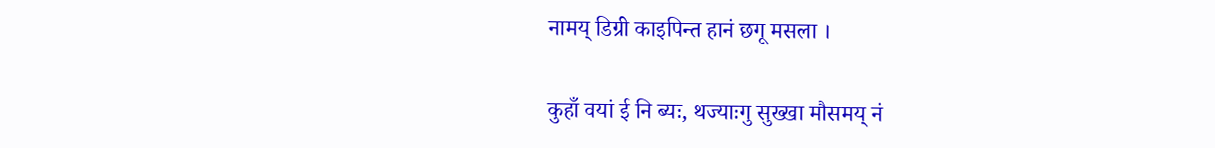नामय् डिग्री काइपिन्त हानं छगू मसला ।

कुहाँ वयां ई नि ब्यः, थज्याःगु सुख्खा मौसमय् नं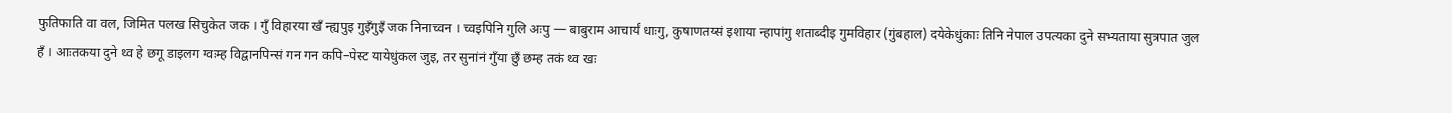फुतिफाति वा वल, जिमित पलख सिचुकेत जक । गुँ विहारया खँ न्ह्यपुइ गुइँगुइँ जक निनाच्वन । च्वइपिनि गुलि अःपु — बाबुराम आचार्यं धाःगु, कुषाणतय्सं इशाया न्हापांगु शताब्दीइ गुमविहार (गुंबहाल) दयेकेधुंकाः तिनि नेपाल उपत्यका दुने सभ्यताया सुत्रपात जुल हँ । आःतकया दुने थ्व हे छगू डाइलग ग्वःम्ह विद्वानपिन्सं गन गन कपि–पेस्ट यायेधुंकल जुइ, तर सुनांनं गुँया छुँ छम्ह तकं थ्व खः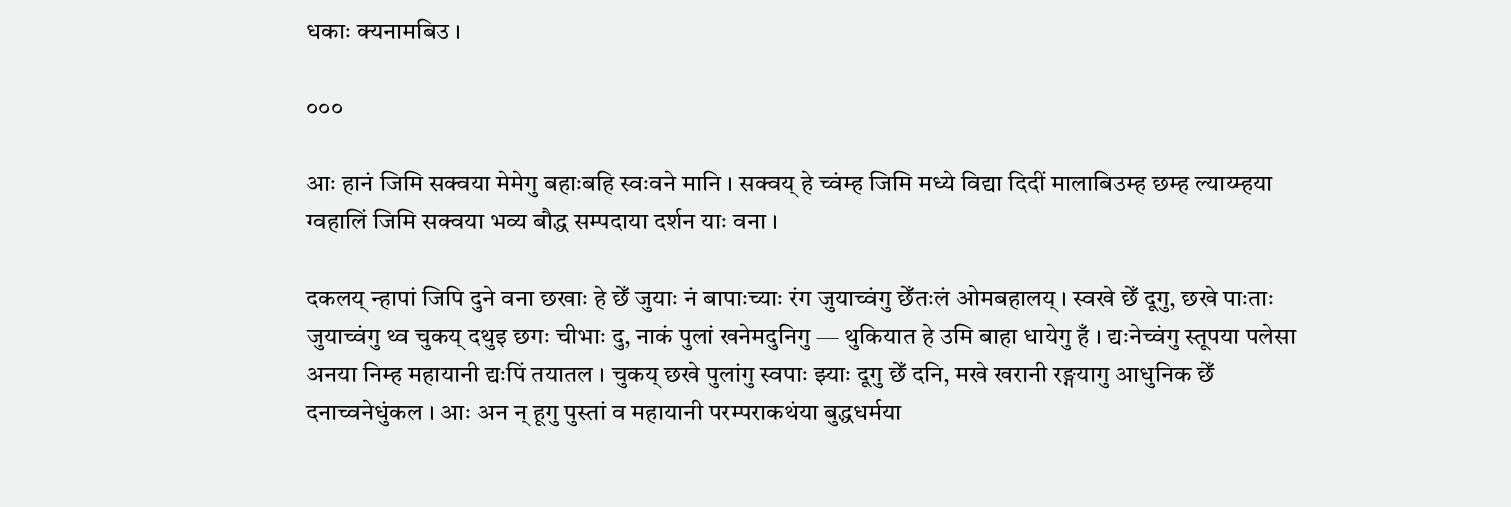धकाः क्यनामबिउ ।

०००

आः हानं जिमि सक्वया मेमेगु बहाःबहि स्वःवने मानि । सक्वय् हे च्वंम्ह जिमि मध्ये विद्या दिदीं मालाबिउम्ह छम्ह ल्याय्म्हया ग्वहालिं जिमि सक्वया भव्य बौद्ध सम्पदाया दर्शन याः वना ।

दकलय् न्हापां जिपि दुने वना छखाः हे छेँ जुयाः नं बापाःच्याः रंग जुयाच्वंगु छेँतःलं ओमबहालय् । स्वखे छेँ दूगु, छखे पाःताः जुयाच्वंगु थ्व चुकय् दथुइ छगः चीभाः दु, नाकं पुलां खनेमदुनिगु — थुकियात हे उमि बाहा धायेगु हँ । द्यःनेच्वंगु स्तूपया पलेसा अनया निम्ह महायानी द्यःपिं तयातल । चुकय् छखे पुलांगु स्वपाः झ्याः दूगु छेँ दनि, मखे खरानी रङ्गयागु आधुनिक छेँ दनाच्वनेधुंकल । आः अन न् हूगु पुस्तां व महायानी परम्पराकथंया बुद्धधर्मया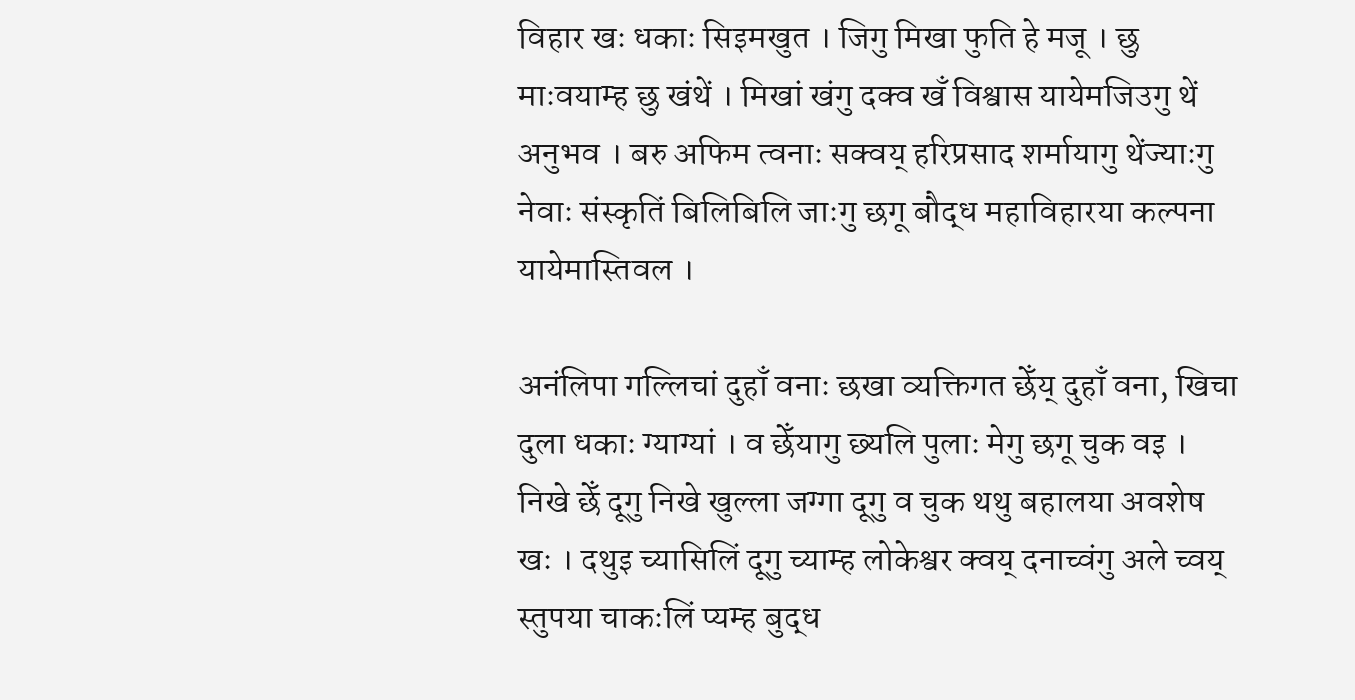विहार खः धकाः सिइमखुत । जिगु मिखा फुति हे मजू । छु माःवयाम्ह छु खंथें । मिखां खंगु दक्व खँ विश्वास यायेमजिउगु थें अनुभव । बरु अफिम त्वनाः सक्वय् हरिप्रसाद शर्मायागु थेंज्याःगु नेवाः संस्कृतिं बिलिबिलि जाःगु छगू बौद्ध महाविहारया कल्पना यायेमास्तिवल ।

अनंलिपा गल्लिचां दुहाँ वनाः छखा व्यक्तिगत छेँय् दुहाँ वना, खिचा दुला धकाः ग्याग्यां । व छेँयागु छ्यलि पुलाः मेगु छगू चुक वइ । निखे छेँ दूगु निखे खुल्ला जग्गा दूगु व चुक थथु बहालया अवशेष खः । दथुइ च्यासिलिं दूगु च्याम्ह लोकेश्वर क्वय् दनाच्वंगु अले च्वय् स्तुपया चाकःलिं प्यम्ह बुद्ध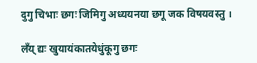दुगु चिभाः छगः जिमिगु अध्ययनया छगू जक विषयवस्तु ।

लँय् द्यः खुयायंकातयेधुंकूगु छगः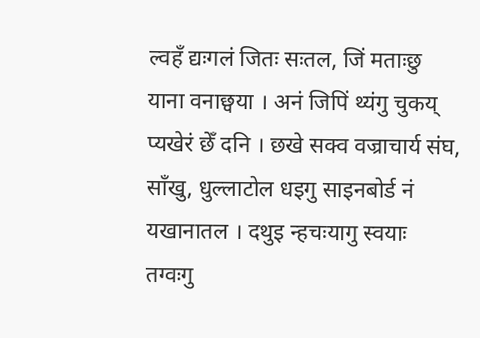ल्वहँ द्यःगलं जितः सःतल, जिं मताःछु याना वनाछ्वया । अनं जिपिं थ्यंगु चुकय् प्यखेरं छेँ दनि । छखे सक्व वज्राचार्य संघ, साँखु, धुल्लाटोल धइगु साइनबोर्ड नं यखानातल । दथुइ न्हचःयागु स्वयाः तग्वःगु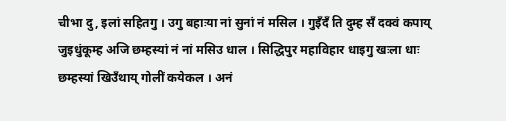चीभा दु, इलां सहितगु । उगु बहाःया नां सुनां नं मसिल । गुइँदँ ति दुम्ह सँ दक्वं कपाय् जुइधुंकूम्ह अजि छम्हस्यां नं नां मसिउ धाल । सिद्धिपुर महाविहार धाइगु खःला धाः छम्हस्यां खिउँथाय् गोलीं कयेकल । अनं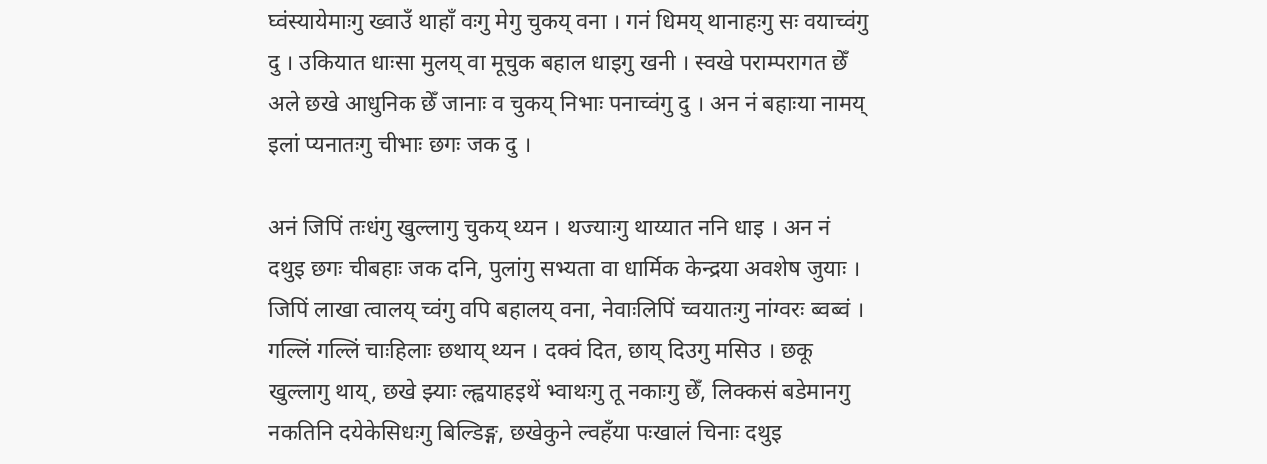घ्वंस्यायेमाःगु ख्वाउँ थाहाँ वःगु मेगु चुकय् वना । गनं धिमय् थानाहःगु सः वयाच्वंगु दु । उकियात धाःसा मुलय् वा मूचुक बहाल धाइगु खनी । स्वखे पराम्परागत छेँ अले छखे आधुनिक छेँ जानाः व चुकय् निभाः पनाच्वंगु दु । अन नं बहाःया नामय् इलां प्यनातःगु चीभाः छगः जक दु ।

अनं जिपिं तःधंगु खुल्लागु चुकय् थ्यन । थज्याःगु थाय्यात ननि धाइ । अन नं दथुइ छगः चीबहाः जक दनि, पुलांगु सभ्यता वा धार्मिक केन्द्रया अवशेष जुयाः । जिपिं लाखा त्वालय् च्वंगु वपि बहालय् वना, नेवाःलिपिं च्वयातःगु नांग्वरः ब्वब्वं । गल्लिं गल्लिं चाःहिलाः छथाय् थ्यन । दक्वं दित, छाय् दिउगु मसिउ । छकू खुल्लागु थाय्, छखे झ्याः ल्ह्वयाहइथें भ्वाथःगु तू नकाःगु छेँ, लिक्कसं बडेमानगु नकतिनि दयेकेसिधःगु बिल्डिङ्ग, छखेकुने ल्वहँया पःखालं चिनाः दथुइ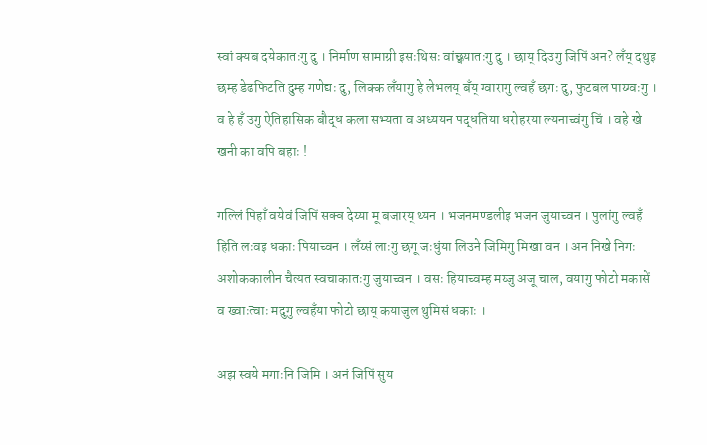स्वां क्यब दयेकातःगु दु । निर्माण सामाग्री इसःथिसः वांछ्वयातःगु दु । छाय् दिउगु जिपिं अन? लँय् दथुइ छम्ह डेढफिटति दुम्ह गणेद्यः दु, लिक्क लँयागु हे लेभलय् बँय् ग्वारागु ल्वहँ छगः दु, फुटबल पाय्ग्वःगु । व हे हँ उगु ऐतिहासिक बौद्ध कला सभ्यता व अध्ययन पद्धतिया धरोहरया ल्यनाच्वंगु चिं । वहे खे खनी का वपि बहाः !

गल्लिं पिहाँ वयेवं जिपिं सक्व देय्या मू बजारय् थ्यन । भजनमण्डलीइ भजन जुयाच्वन । पुलांगु ल्वहँ हिति लःवइ धकाः पियाच्वन । लँय्सं लाःगु छगू जःधुंया लिउने जिमिगु मिखा वन । अन निखे निगः अशोककालीन चैत्यत स्वचाकातःगु जुयाच्वन । वसः हियाच्वम्ह मय्जु अजू चाल, वयागु फोटो मकासें व ख्वाःत्वाः मदुगु ल्वहँया फोटो छाय् कयाजुल थुमिसं धकाः ।

अझ स्वये मगाःनि जिमि । अनं जिपिं सुय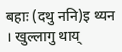बहाः (दथु ननि)इ थ्यन । खुल्लागु थाय्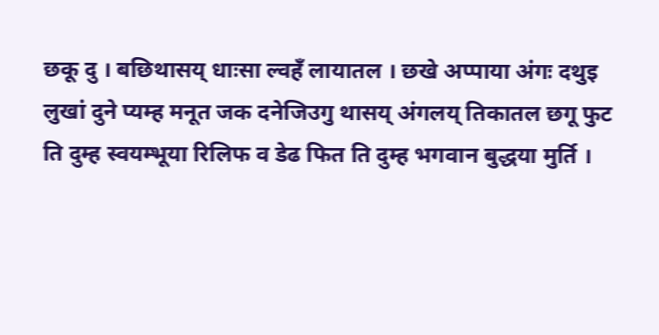छकू दु । बछिथासय् धाःसा ल्वहँ लायातल । छखे अप्पाया अंगः दथुइ लुखां दुने प्यम्ह मनूत जक दनेजिउगु थासय् अंगलय् तिकातल छगू फुट ति दुम्ह स्वयम्भूया रिलिफ व डेढ फित ति दुम्ह भगवान बुद्धया मुर्ति ।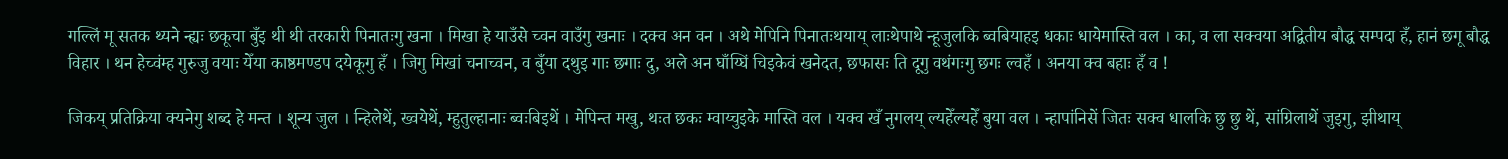गल्लिं मू सतक थ्यने न्ह्यः छकूचा बुँइ थी थी तरकारी पिनातःगु खना । मिखा हे याउँसे च्वन वाउँगु खनाः । दक्व अन वन । अथे मेपिनि पिनातःथयाय् लाःथेपाथे न्हूजुलकि ब्वबियाहइ धकाः धायेमास्ति वल । का, व ला सक्वया अद्वितीय बौद्ध सम्पदा हँ, हानं छगू बौद्ध विहार । थन हेच्वंम्ह गुरुजु वयाः येँया काष्ठमण्डप दयेकूगु हँ । जिगु मिखां चनाच्वन, व बुँया दथुइ गाः छगाः दु, अले अन घाँय्घिं चिइकेवं खनेदत, छफासः ति दूगु वथंगःगु छगः ल्वहँ । अनया क्व बहाः हँ व !

जिकय् प्रतिक्रिया क्यनेगु शब्द हे मन्त । शून्य जुल । न्हिलेथें, ख्वयेथें, म्हुतुल्हानाः ब्वःबिइथें । मेपिन्त मखु, थःत छकः म्वाय्चुइके मास्ति वल । यक्व खँ नुगलय् ल्यहेँल्यहेँ बुया वल । न्हापांनिसें जितः सक्व धालकि छु छु थें, सांग्रिलाथें जुइगु, झीथाय्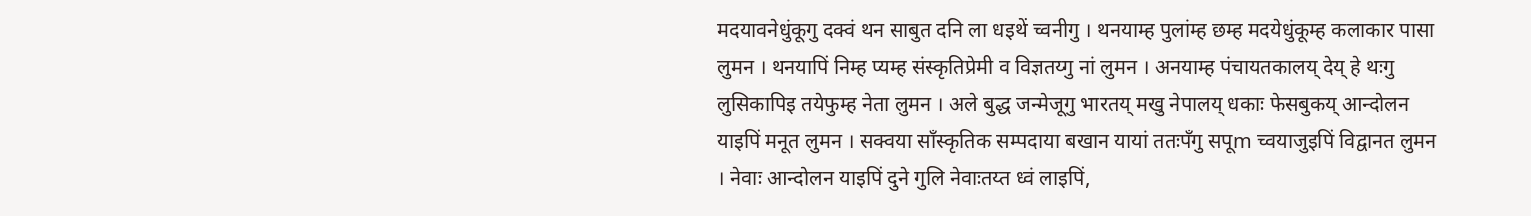मदयावनेधुंकूगु दक्वं थन साबुत दनि ला धइथें च्वनीगु । थनयाम्ह पुलांम्ह छम्ह मदयेधुंकूम्ह कलाकार पासा लुमन । थनयापिं निम्ह प्यम्ह संस्कृतिप्रेमी व विज्ञतय्गु नां लुमन । अनयाम्ह पंचायतकालय् देय् हे थःगु लुसिकापिइ तयेफुम्ह नेता लुमन । अले बुद्ध जन्मेजूगु भारतय् मखु नेपालय् धकाः फेसबुकय् आन्दोलन याइपिं मनूत लुमन । सक्वया साँस्कृतिक सम्पदाया बखान यायां ततःपँगु सपूm च्वयाजुइपिं विद्वानत लुमन । नेवाः आन्दोलन याइपिं दुने गुलि नेवाःतय्त ध्वं लाइपिं,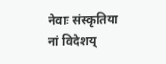नेवाः संस्कृतिया नां विदेशय्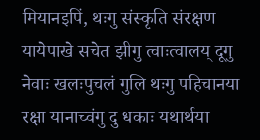मियानइपिं, थःगु संस्कृति संरक्षण यायेपाखे सचेत झीगु त्वाःत्वालय् दूगु नेवाः खलःपुचलं गुलि थःगु पहिचानया रक्षा यानाच्वंगु दु धकाः यथार्थया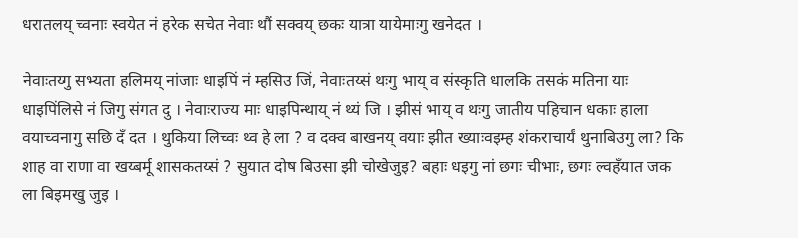धरातलय् च्वनाः स्वयेत नं हरेक सचेत नेवाः थौं सक्वय् छकः यात्रा यायेमाःगु खनेदत ।

नेवाःतय्गु सभ्यता हलिमय् नांजाः धाइपिं नं म्हसिउ जिं, नेवाःतय्सं थःगु भाय् व संस्कृति धालकि तसकं मतिना याः धाइपिंलिसे नं जिगु संगत दु । नेवाःराज्य माः धाइपिन्थाय् नं थ्यं जि । झीसं भाय् व थःगु जातीय पहिचान धकाः हाला वयाच्वनागु सछि दँ दत । थुकिया लिच्वः थ्व हे ला ? व दक्व बाखनय् वयाः झीत ख्याःवइम्ह शंकराचार्यं थुनाबिउगु ला? कि शाह वा राणा वा खय्बर्मू शासकतय्सं ? सुयात दोष बिउसा झी चोखेजुइ? बहाः धइगु नां छगः चीभाः, छगः ल्वहँयात जक ला बिइमखु जुइ ।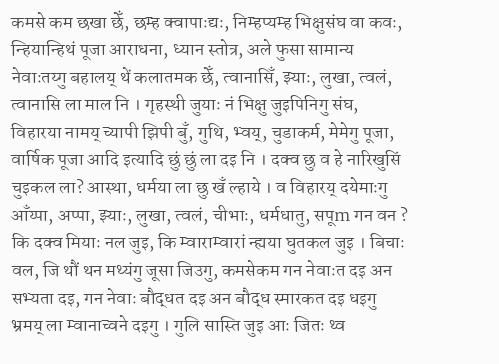कमसे कम छखा छेँ, छम्ह क्वापाःद्यः, निम्हप्यम्ह भिक्षुसंघ वा कवः, न्हियान्हिथं पूजा आराधना, ध्यान स्तोत्र, अले फुसा सामान्य नेवाःतय्गु बहालय् थें कलातमक छेँ, त्वानासिँ, झ्याः, लुखा, त्वलं, त्वानासि ला माल नि । गृहस्थी जुयाः नं भिक्षु जुइपिनिगु संघ, विहारया नामय् च्यापी झिपी बुँ, गुथि, भ्वय्, चुडाकर्म, मेमेगु पूजा, वार्षिक पूजा आदि इत्यादि छुं छुं ला दइ नि । दक्व छु व हे नारिखुसिं चुइकल ला? आस्था, धर्मया ला छु खँ ल्हाये । व विहारय् दयेमाःगु आँय्पा, अप्पा, झ्याः, लुखा, त्वलं, चीभाः, धर्मधातु, सपूm गन वन ? कि दक्व मियाः नल जुइ, कि म्वाराम्वारां न्ह्यया घुतकल जुइ । बिचाः वल, जि थौं थन मथ्यंगु जूसा जिउगु, कमसेकम गन नेवाःत दइ अन सभ्यता दइ, गन नेवाः बौद्धत दइ अन बौद्ध स्मारकत दइ धइगु भ्रमय् ला म्वानाच्वने दइगु । गुलि सास्ति जुइ आः जितः थ्व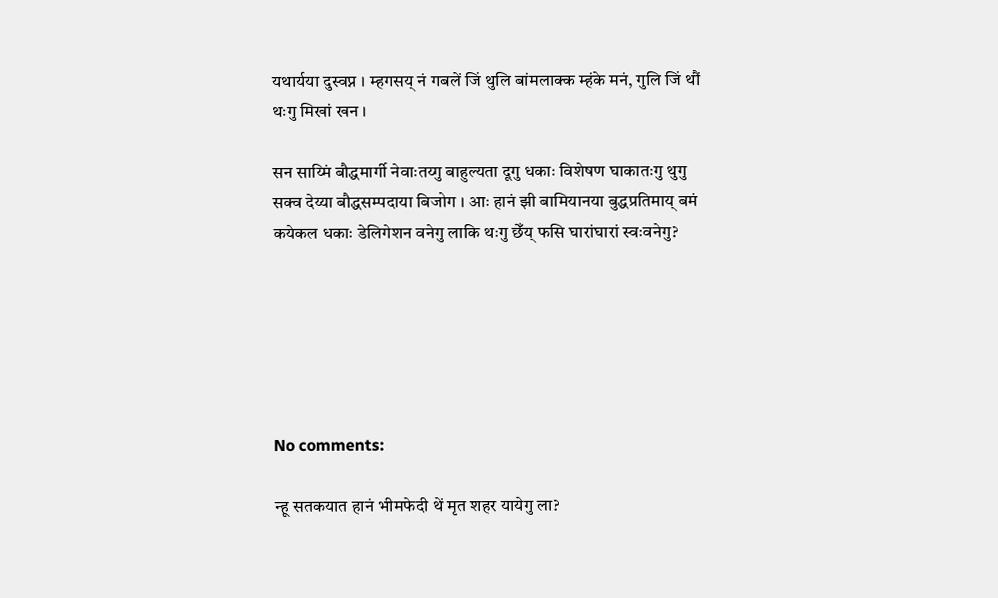यथार्यया दुस्वप्न । म्हगसय् नं गबलें जिं थुलि बांमलाक्क म्हंके मनं, गुलि जिं थौं थःगु मिखां खन ।

सन साय्मिं बौद्धमार्गी नेवाःतय्गु बाहुल्यता दूगु धकाः विशेषण घाकातःगु थुगु सक्व देय्या बौद्धसम्पदाया बिजोग । आः हानं झी बामियानया बुद्धप्रतिमाय् बमं कयेकल धकाः डेलिगेशन वनेगु लाकि थःगु छेँय् फसि घारांघारां स्वःवनेगु?






No comments:

न्हू सतकयात हानं भीमफेदी थें मृत शहर यायेगु ला?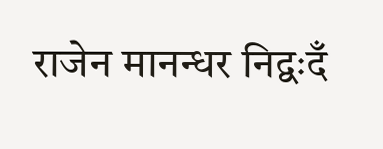राजेन मानन्धर निद्वःदँ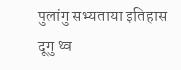पुलांगु सभ्यताया इतिहास दूगु थ्व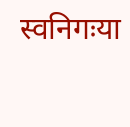स्वनिगःया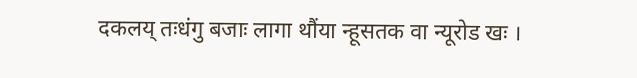दकलय् तःधंगु बजाः लागा थौंया न्हूसतक वा न्यूरोड खः ।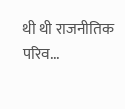थी थी राजनीतिक परिव...